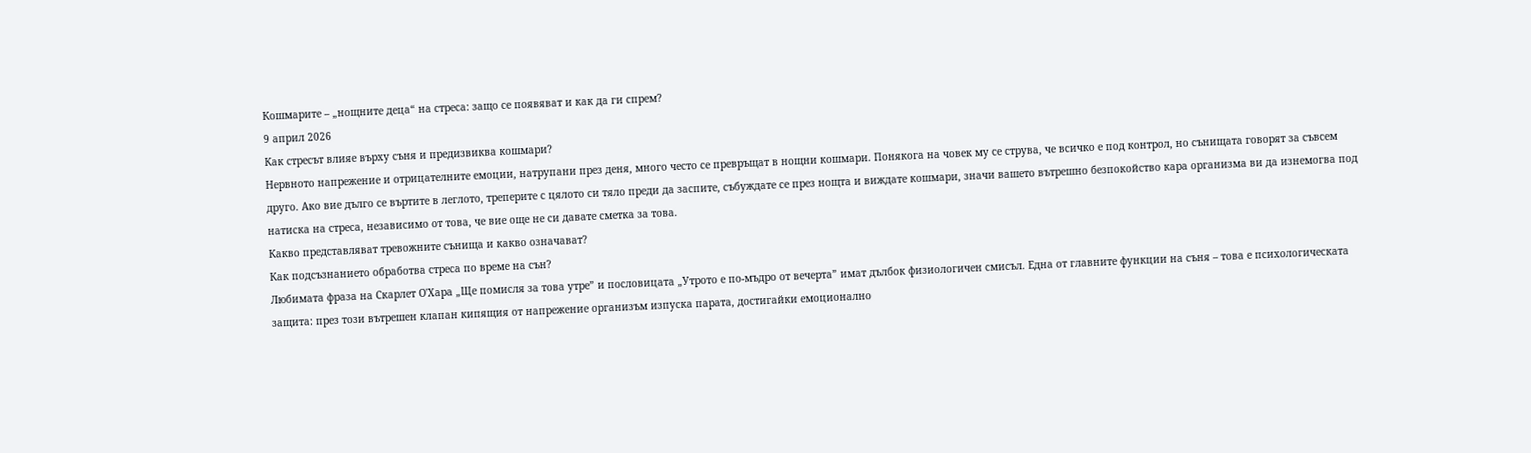Кошмарите – „нощните деца“ на стреса: защо се появяват и как да ги спрем?
9 април 2026
Как стресът влияе върху съня и предизвиква кошмари?
Нервното напрежение и отрицателните емоции, натрупани през деня, много често се превръщат в нощни кошмари. Понякога на човек му се струва, че всичко е под контрол, но сънищата говорят за съвсем друго. Ако вие дълго се въртите в леглото, треперите с цялото си тяло преди да заспите, събуждате се през нощта и виждате кошмари, значи вашето вътрешно безпокойство кара организма ви да изнемогва под натиска на стреса, независимо от това, че вие още не си давате сметка за това.
Какво представляват тревожните сънища и какво означават?
Как подсъзнанието обработва стреса по време на сън?
Любимата фраза на Скарлет О'Хара „Ще помисля за това утре” и пословицата „Утрото е по-мъдро от вечерта” имат дълбок физиологичен смисъл. Една от главните функции на съня – това е психологическата защита: през този вътрешен клапан кипящия от напрежение организъм изпуска парата, достигайки емоционално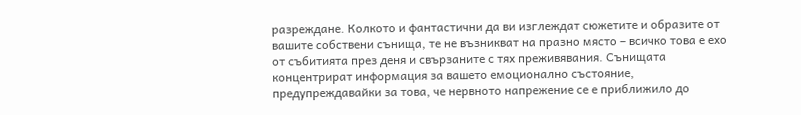разреждане. Колкото и фантастични да ви изглеждат сюжетите и образите от вашите собствени сънища, те не възникват на празно място – всичко това е ехо от събитията през деня и свързаните с тях преживявания. Сънищата концентрират информация за вашето емоционално състояние, предупреждавайки за това, че нервното напрежение се е приближило до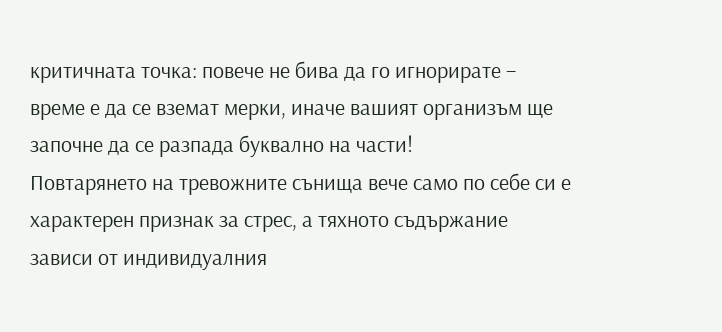критичната точка: повече не бива да го игнорирате – време е да се вземат мерки, иначе вашият организъм ще започне да се разпада буквално на части!
Повтарянето на тревожните сънища вече само по себе си е характерен признак за стрес, а тяхното съдържание зависи от индивидуалния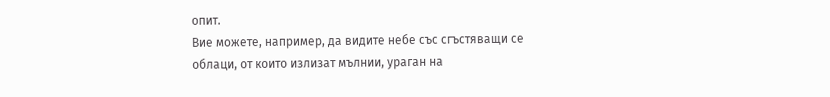опит.
Вие можете, например, да видите небе със сгъстяващи се облаци, от които излизат мълнии, ураган на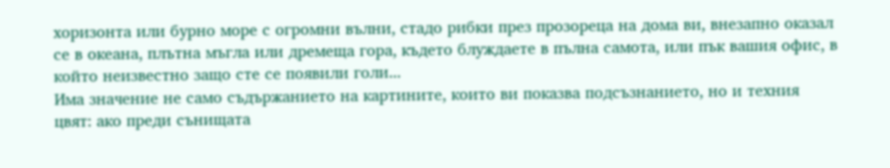хоризонта или бурно море с огромни вълни, стадо рибки през прозореца на дома ви, внезапно оказал се в океана, плътна мъгла или дремеща гора, където блуждаете в пълна самота, или пък вашия офис, в който неизвестно защо сте се появили голи...
Има значение не само съдържанието на картините, които ви показва подсъзнанието, но и техния цвят: ако преди сънищата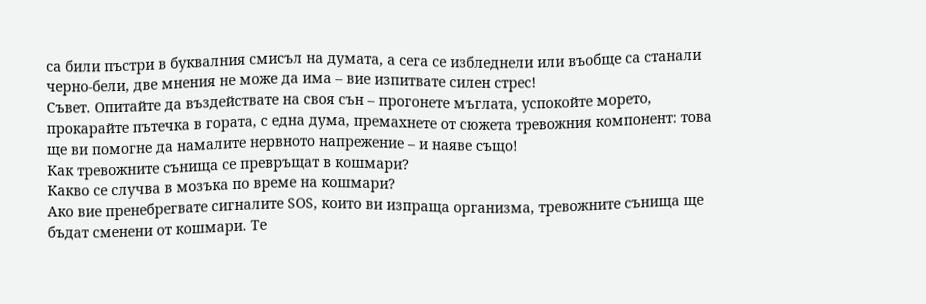са били пъстри в буквалния смисъл на думата, а сега се избледнели или въобще са станали черно-бели, две мнения не може да има – вие изпитвате силен стрес!
Съвет. Опитайте да въздействате на своя сън – прогонете мъглата, успокойте морето, прокарайте пътечка в гората, с една дума, премахнете от сюжета тревожния компонент: това ще ви помогне да намалите нервното напрежение – и наяве също!
Как тревожните сънища се превръщат в кошмари?
Какво се случва в мозъка по време на кошмари?
Ако вие пренебрегвате сигналите SOS, които ви изпраща организма, тревожните сънища ще бъдат сменени от кошмари. Те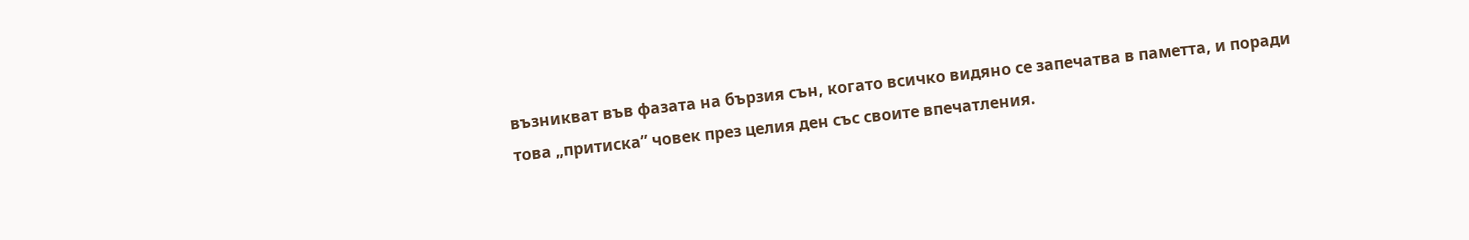възникват във фазата на бързия сън, когато всичко видяно се запечатва в паметта, и поради това „притиска” човек през целия ден със своите впечатления.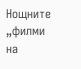Нощните „филми на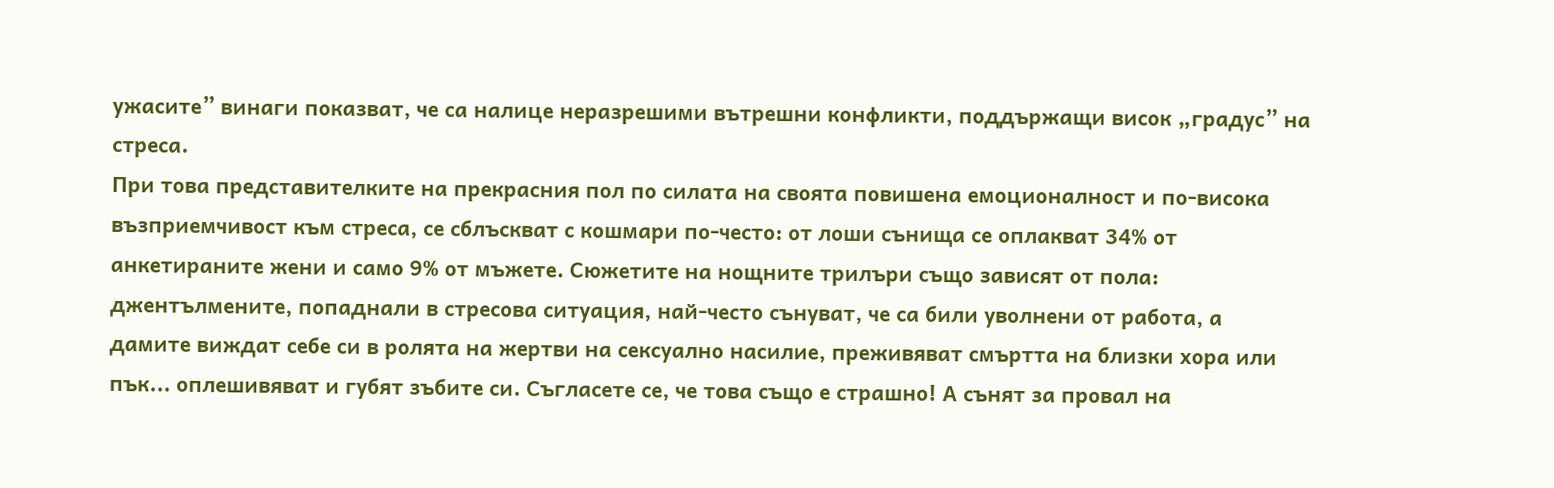ужасите” винаги показват, че са налице неразрешими вътрешни конфликти, поддържащи висок „градус” на стреса.
При това представителките на прекрасния пол по силата на своята повишена емоционалност и по-висока възприемчивост към стреса, се сблъскват с кошмари по-често: от лоши сънища се оплакват 34% от анкетираните жени и само 9% от мъжете. Сюжетите на нощните трилъри също зависят от пола: джентълмените, попаднали в стресова ситуация, най-често сънуват, че са били уволнени от работа, а дамите виждат себе си в ролята на жертви на сексуално насилие, преживяват смъртта на близки хора или пък... оплешивяват и губят зъбите си. Съгласете се, че това също е страшно! А сънят за провал на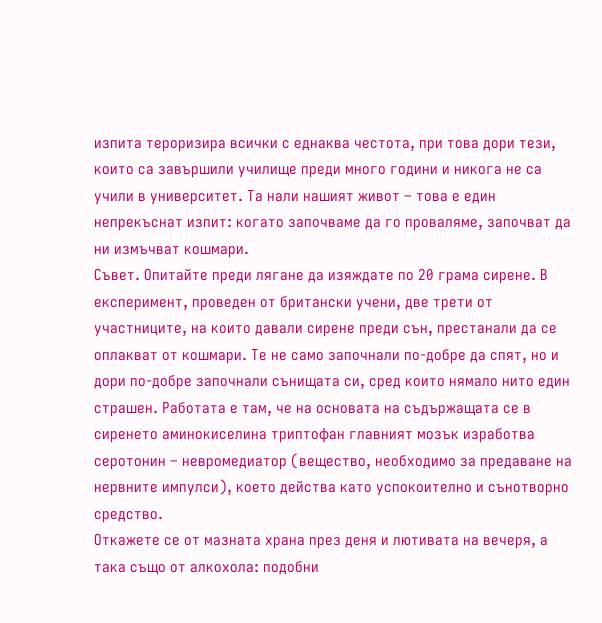изпита тероризира всички с еднаква честота, при това дори тези, които са завършили училище преди много години и никога не са учили в университет. Та нали нашият живот – това е един непрекъснат изпит: когато започваме да го проваляме, започват да ни измъчват кошмари.
Съвет. Опитайте преди лягане да изяждате по 20 грама сирене. В експеримент, проведен от британски учени, две трети от участниците, на които давали сирене преди сън, престанали да се оплакват от кошмари. Те не само започнали по-добре да спят, но и дори по-добре започнали сънищата си, сред които нямало нито един страшен. Работата е там, че на основата на съдържащата се в сиренето аминокиселина триптофан главният мозък изработва серотонин – невромедиатор (вещество, необходимо за предаване на нервните импулси), което действа като успокоително и сънотворно средство.
Откажете се от мазната храна през деня и лютивата на вечеря, а така също от алкохола: подобни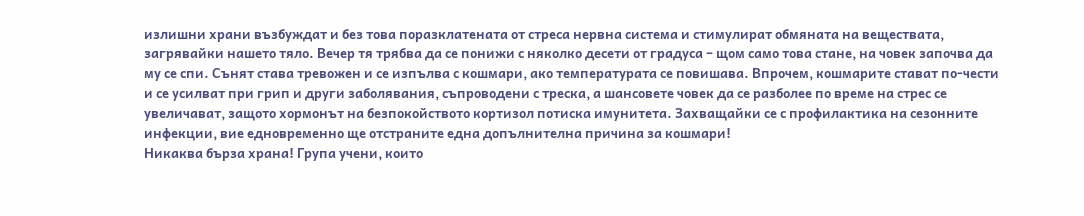излишни храни възбуждат и без това поразклатената от стреса нервна система и стимулират обмяната на веществата, загрявайки нашето тяло. Вечер тя трябва да се понижи с няколко десети от градуса – щом само това стане, на човек започва да му се спи. Сънят става тревожен и се изпълва с кошмари, ако температурата се повишава. Впрочем, кошмарите стават по-чести и се усилват при грип и други заболявания, съпроводени с треска, а шансовете човек да се разболее по време на стрес се увеличават, защото хормонът на безпокойството кортизол потиска имунитета. Захващайки се с профилактика на сезонните инфекции, вие едновременно ще отстраните една допълнителна причина за кошмари!
Никаква бърза храна! Група учени, които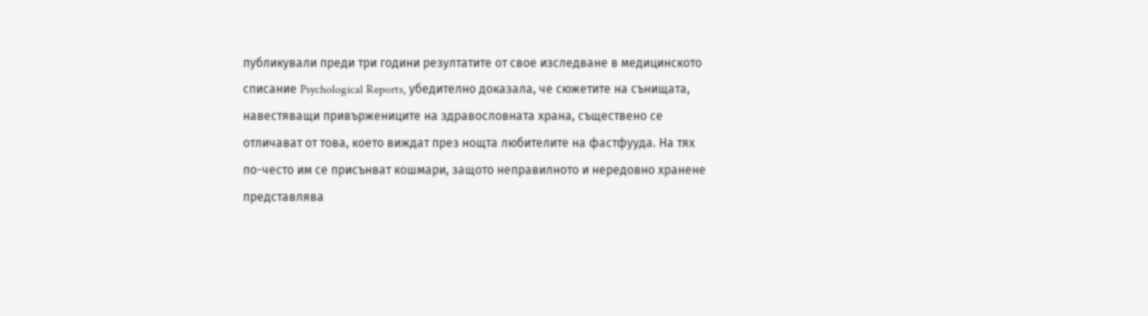публикували преди три години резултатите от свое изследване в медицинското списание Psychological Reports, убедително доказала, че сюжетите на сънищата, навестяващи привържениците на здравословната храна, съществено се отличават от това, което виждат през нощта любителите на фастфууда. На тях по-често им се присънват кошмари, защото неправилното и нередовно хранене представлява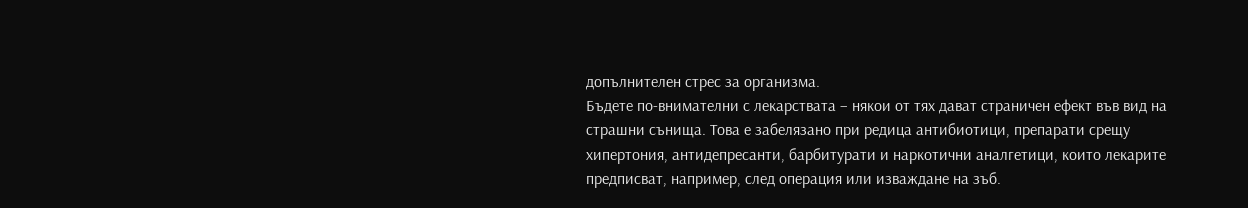допълнителен стрес за организма.
Бъдете по-внимателни с лекарствата – някои от тях дават страничен ефект във вид на страшни сънища. Това е забелязано при редица антибиотици, препарати срещу хипертония, антидепресанти, барбитурати и наркотични аналгетици, които лекарите предписват, например, след операция или изваждане на зъб.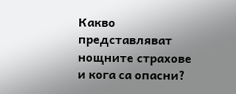Какво представляват нощните страхове и кога са опасни?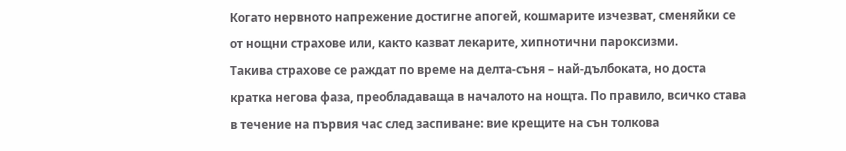Когато нервното напрежение достигне апогей, кошмарите изчезват, сменяйки се от нощни страхове или, както казват лекарите, хипнотични пароксизми.
Такива страхове се раждат по време на делта-съня – най-дълбоката, но доста кратка негова фаза, преобладаваща в началото на нощта. По правило, всичко става в течение на първия час след заспиване: вие крещите на сън толкова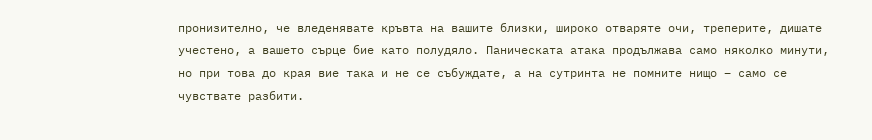пронизително, че вледенявате кръвта на вашите близки, широко отваряте очи, треперите, дишате учестено, а вашето сърце бие като полудяло. Паническата атака продължава само няколко минути, но при това до края вие така и не се събуждате, а на сутринта не помните нищо – само се чувствате разбити.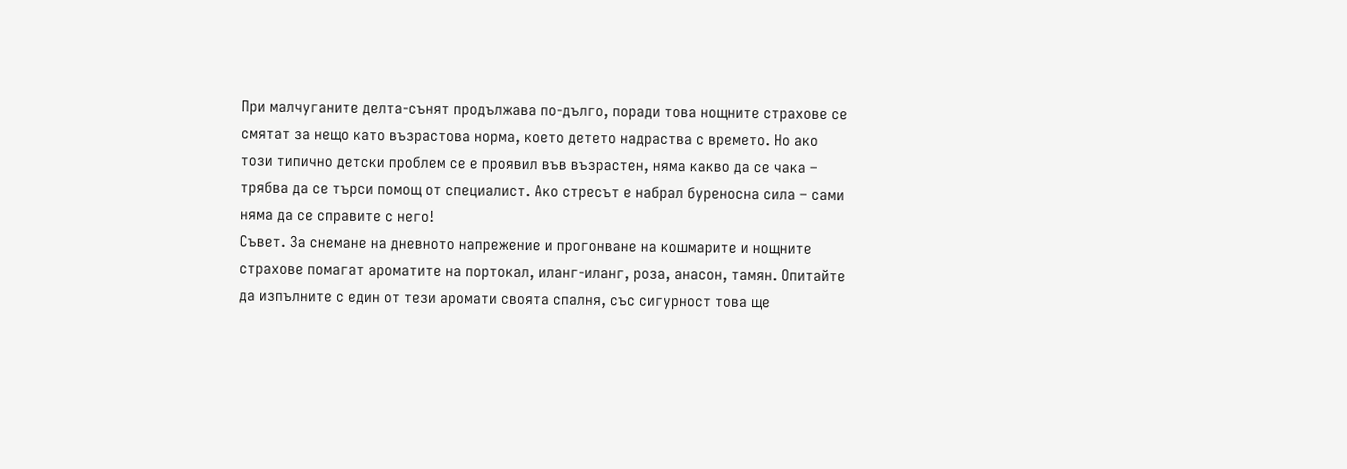При малчуганите делта-сънят продължава по-дълго, поради това нощните страхове се смятат за нещо като възрастова норма, което детето надраства с времето. Но ако този типично детски проблем се е проявил във възрастен, няма какво да се чака – трябва да се търси помощ от специалист. Ако стресът е набрал буреносна сила – сами няма да се справите с него!
Съвет. За снемане на дневното напрежение и прогонване на кошмарите и нощните страхове помагат ароматите на портокал, иланг-иланг, роза, анасон, тамян. Опитайте да изпълните с един от тези аромати своята спалня, със сигурност това ще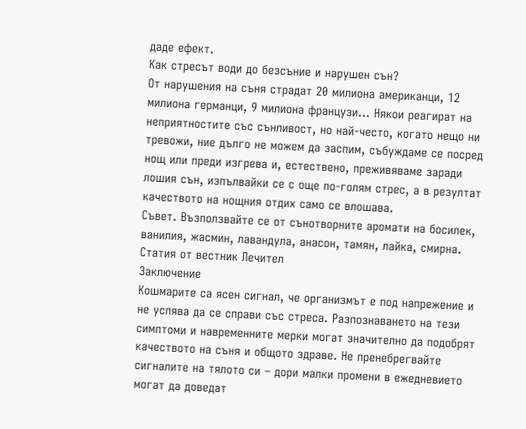даде ефект.
Как стресът води до безсъние и нарушен сън?
От нарушения на съня страдат 20 милиона американци, 12 милиона германци, 9 милиона французи... Някои реагират на неприятностите със сънливост, но най-често, когато нещо ни тревожи, ние дълго не можем да заспим, събуждаме се посред нощ или преди изгрева и, естествено, преживяваме заради лошия сън, изпълвайки се с още по-голям стрес, а в резултат качеството на нощния отдих само се влошава.
Съвет. Възползвайте се от сънотворните аромати на босилек, ванилия, жасмин, лавандула, анасон, тамян, лайка, смирна.
Статия от вестник Лечител
Заключение
Кошмарите са ясен сигнал, че организмът е под напрежение и не успява да се справи със стреса. Разпознаването на тези симптоми и навременните мерки могат значително да подобрят качеството на съня и общото здраве. Не пренебрегвайте сигналите на тялото си – дори малки промени в ежедневието могат да доведат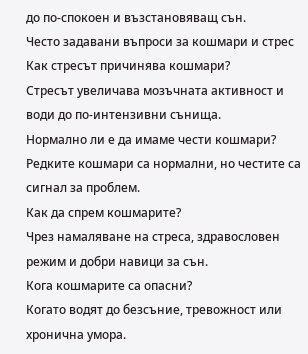до по-спокоен и възстановяващ сън.
Често задавани въпроси за кошмари и стрес
Как стресът причинява кошмари?
Стресът увеличава мозъчната активност и води до по-интензивни сънища.
Нормално ли е да имаме чести кошмари?
Редките кошмари са нормални, но честите са сигнал за проблем.
Как да спрем кошмарите?
Чрез намаляване на стреса, здравословен режим и добри навици за сън.
Кога кошмарите са опасни?
Когато водят до безсъние, тревожност или хронична умора.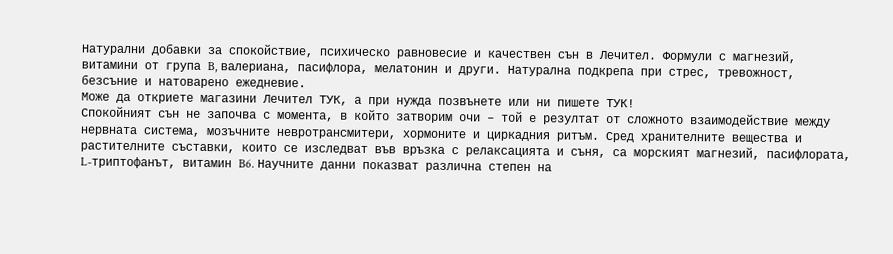Натурални добавки за спокойствие, психическо равновесие и качествен сън в Лечител. Формули с магнезий, витамини от група B, валериана, пасифлора, мелатонин и други. Натурална подкрепа при стрес, тревожност, безсъние и натоварено ежедневие.
Може да откриете магазини Лечител ТУК, а при нужда позвънете или ни пишете ТУК!
Спокойният сън не започва с момента, в който затворим очи – той е резултат от сложното взаимодействие между нервната система, мозъчните невротрансмитери, хормоните и циркадния ритъм. Сред хранителните вещества и растителните съставки, които се изследват във връзка с релаксацията и съня, са морският магнезий, пасифлората, L-триптофанът, витамин B6. Научните данни показват различна степен на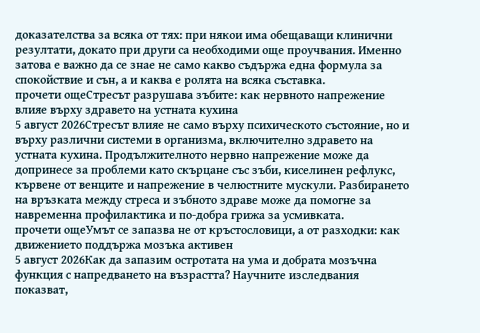доказателства за всяка от тях: при някои има обещаващи клинични резултати, докато при други са необходими още проучвания. Именно затова е важно да се знае не само какво съдържа една формула за спокойствие и сън, а и каква е ролята на всяка съставка.
прочети ощеСтресът разрушава зъбите: как нервното напрежение влияе върху здравето на устната кухина
5 август 2026Стресът влияе не само върху психическото състояние, но и върху различни системи в организма, включително здравето на устната кухина. Продължителното нервно напрежение може да допринесе за проблеми като скърцане със зъби, киселинен рефлукс, кървене от венците и напрежение в челюстните мускули. Разбирането на връзката между стреса и зъбното здраве може да помогне за навременна профилактика и по-добра грижа за усмивката.
прочети ощеУмът се запазва не от кръстословици, а от разходки: как движението поддържа мозъка активен
5 август 2026Как да запазим остротата на ума и добрата мозъчна функция с напредването на възрастта? Научните изследвания показват,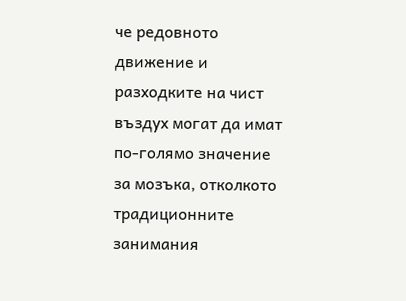че редовното движение и разходките на чист въздух могат да имат по-голямо значение за мозъка, отколкото традиционните занимания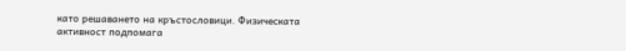като решаването на кръстословици. Физическата активност подпомага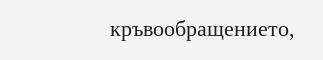кръвообращението,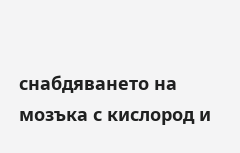снабдяването на мозъка с кислород и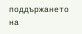поддържането на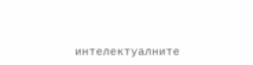интелектуалните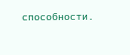способности.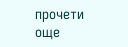прочети още